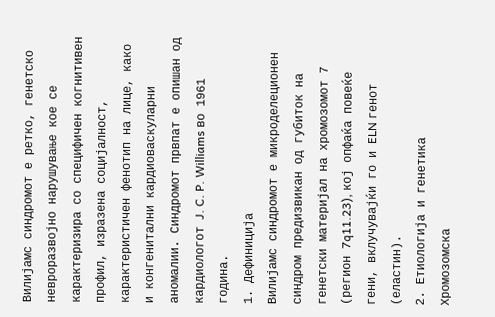Вилијамс синдромот е ретко, генетско невроразвојно нарушување кое се карактеризира со специфичен когнитивен профил, изразена социјалност, карактеристичен фенотип на лице, како и конгенитални кардиоваскуларни аномалии. Синдромот првпат е опишан од кардиологот J. C. P. Williams во 1961 година.
1. Дефиниција
Вилијамс синдромот е микроделеционен синдром предизвикан од губиток на генетски материјал на хромозомот 7 (регион 7q11.23), кој опфаќа повеќе гени, вклучувајќи го и ELN генот (еластин).
2. Етиологија и генетика
Хромозомска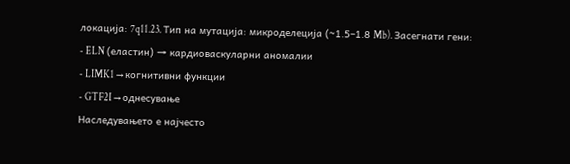локација: 7q11.23. Тип на мутација: микроделеција (~1.5–1.8 Mb). Засегнати гени:
- ELN (еластин) → кардиоваскуларни аномалии
- LIMK1 → когнитивни функции
- GTF2I → однесување
Наследувањето е најчесто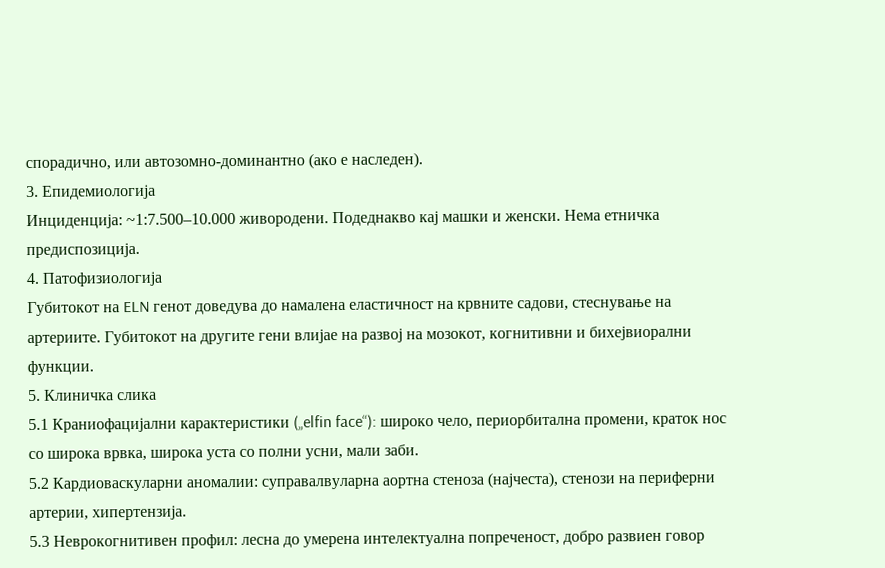спорадично, или автозомно-доминантно (ако е наследен).
3. Епидемиологија
Инциденција: ~1:7.500–10.000 живородени. Подеднакво кај машки и женски. Нема етничка предиспозиција.
4. Патофизиологија
Губитокот на ELN генот доведува до намалена еластичност на крвните садови, стеснување на артериите. Губитокот на другите гени влијае на развој на мозокот, когнитивни и бихејвиорални функции.
5. Клиничка слика
5.1 Краниофацијални карактеристики („elfin face“): широко чело, периорбитална промени, краток нос со широка врвка, широка уста со полни усни, мали заби.
5.2 Кардиоваскуларни аномалии: суправалвуларна аортна стеноза (најчеста), стенози на периферни артерии, хипертензија.
5.3 Неврокогнитивен профил: лесна до умерена интелектуална попреченост, добро развиен говор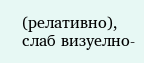(релативно), слаб визуелно-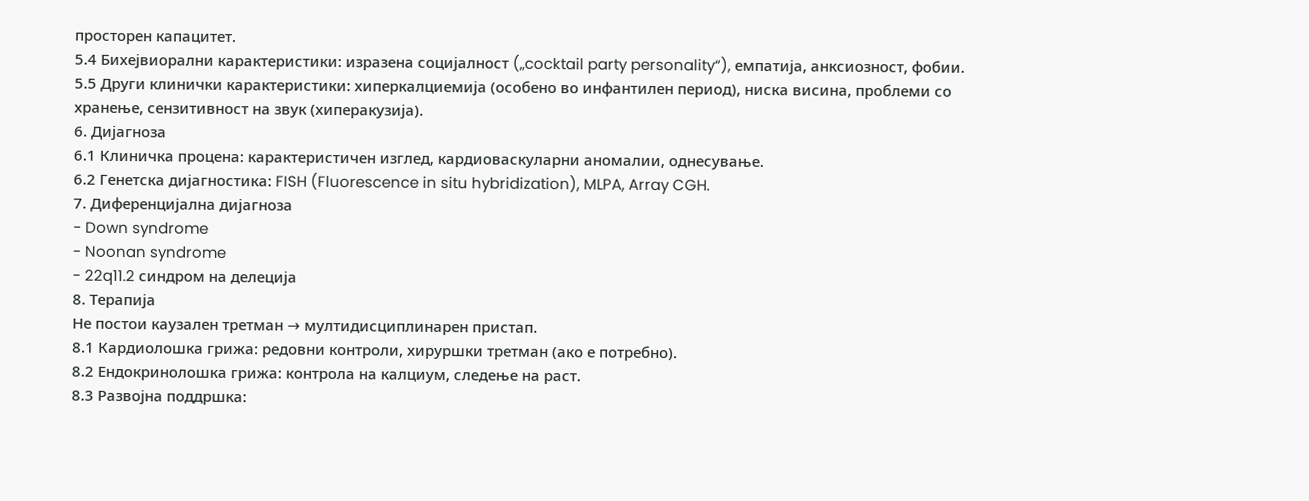просторен капацитет.
5.4 Бихејвиорални карактеристики: изразена социјалност („cocktail party personality“), емпатија, анксиозност, фобии.
5.5 Други клинички карактеристики: хиперкалциемија (особено во инфантилен период), ниска висина, проблеми со хранење, сензитивност на звук (хиперакузија).
6. Дијагноза
6.1 Клиничка процена: карактеристичен изглед, кардиоваскуларни аномалии, однесување.
6.2 Генетска дијагностика: FISH (Fluorescence in situ hybridization), MLPA, Array CGH.
7. Диференцијална дијагноза
- Down syndrome
- Noonan syndrome
- 22q11.2 синдром на делеција
8. Терапија
Не постои каузален третман → мултидисциплинарен пристап.
8.1 Кардиолошка грижа: редовни контроли, хируршки третман (ако е потребно).
8.2 Ендокринолошка грижа: контрола на калциум, следење на раст.
8.3 Развојна поддршка: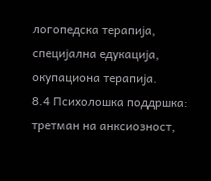логопедска терапија, специјална едукација, окупациона терапија.
8.4 Психолошка поддршка: третман на анксиозност,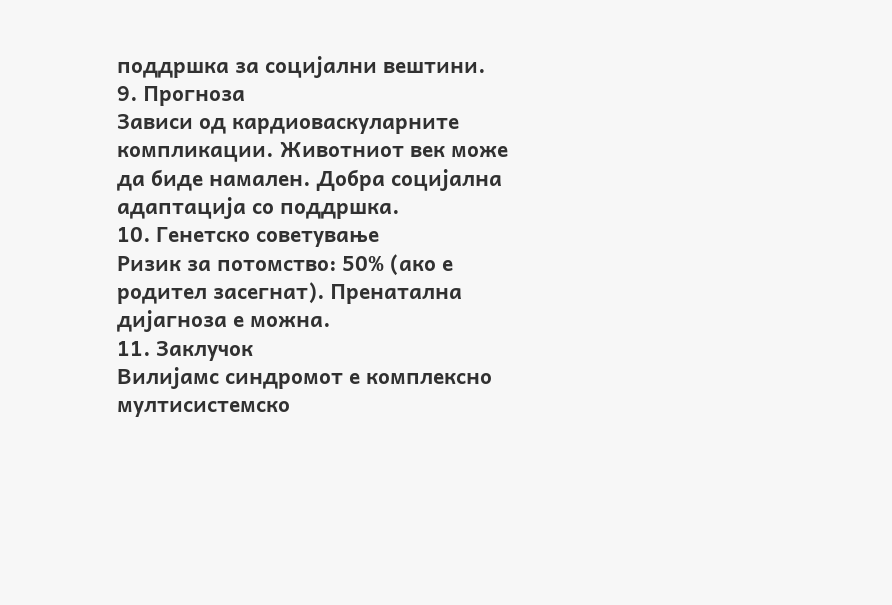поддршка за социјални вештини.
9. Прогноза
Зависи од кардиоваскуларните компликации. Животниот век може да биде намален. Добра социјална адаптација со поддршка.
10. Генетско советување
Ризик за потомство: 50% (ако е родител засегнат). Пренатална дијагноза е можна.
11. Заклучок
Вилијамс синдромот е комплексно мултисистемско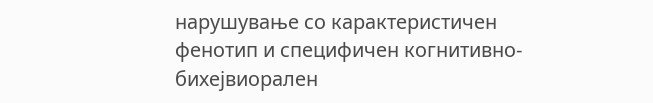нарушување со карактеристичен фенотип и специфичен когнитивно-бихејвиорален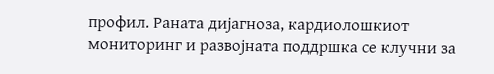профил. Раната дијагноза, кардиолошкиот мониторинг и развојната поддршка се клучни за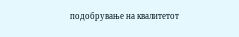подобрување на квалитетот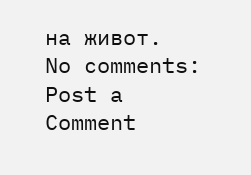на живот.
No comments:
Post a Comment